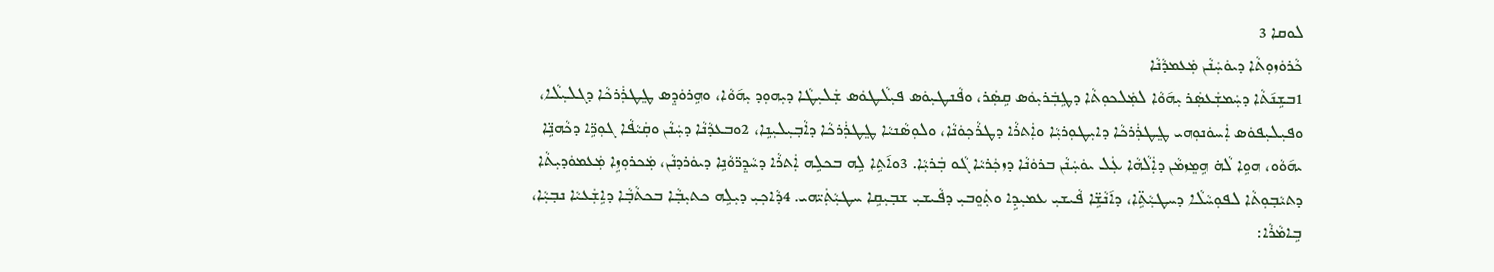ܠܘܩܐ 3
ܟܵܪܘܿܙܘܼܬܵܐ ܕܝܘܿܚܲܢܵܢ ܡܲܥܡܕܵܢܵܐ
1ܒܫܹܢ݇ܬܵܐ ܕܚܲܡܫܲܥܣܲܪ ܝܼܗ݇ܘܵܐ ܠܡܲܠܟܘܼܬܵܐ ܕܛܹܒܲܪܝܼܘܿܣ ܩܹܣܲܪ، ܘܦܵܢܛܝܼܘܿܣ ܦܝܼܠܵܛܘܿܣ ܫܲܠܝܼܛܵܐ ܕܝܼܗܘܼܕ ܝܼܗ݇ܘܵܐ، ܘܗܹܪܘܿܕܸܣ ܛܸܛܪܲܪܟܵܐ ܕܓܠܝܼܠܵܐ، ܘܦܝܼܠܝܼܦܘܿܣ ܐܲܚܘܿܢܘܼܗܝ ܛܸܛܪܲܪܟܵܐ ܕܐܝܼܛܘܼܪܝܼܵܐ ܘܐܲܬܪܵܐ ܕܛܪܵܟ݂ܘܿܢܵܐ، ܘܠܘܼܣܵܢܝܵܐ ܛܸܛܪܲܪܟܵܐ ܕܐܵܒ݂ܝܼܠܝܼܢܹܐ، 2ܘܒܥܕܵܢܵܐ ܕܚܲܢܵܢ ܘܩܲܝܵܦܵܐ ܓܘܼܪܹ̈ܐ ܕܟܵܗܢܹ̈ܐ ܝܗ݇ܘܵܘ، ܗܘܹܐ ܠܵܗ̇ ܗܹܡܸܙܡܵܢ ܕܐܲܠܵܗܵܐ ܥܲܠ ܝܘܿܚܲܢܵܢ ܒܪܘܿܢܵܐ ܕܙܟܲܪܝܵܐ ܓܵܘ ܒܲܪܝܼܵܐ. 3ܘܐ݇ܬܹܐ ܠܹܗ ܒܟܠܹܗ ܐܲܬܪܵܐ ܕܚܵܕܸܪ̈ܘܵܢܹܐ ܕܝܘܿܪܕܢܵܢ، ܡܲܟܪܘܼܙܹܐ ܡܲܥܡܘܿܕܝܼܬܵܐ ܕܬܝܵܒ݂ܘܼܬܵܐ ܠܦܘܼܚܵܠܵܐ ܕܚܛܝܼܵܬܹ̈ܐ، ܕܐ݇ܢܵܫܹ̈ܐ ܦܵܝܫܝܼ ܥܡܝܼܕܹܐ ܘܬܲܘܸܒܝܼ ܕܦܵܝܫܝܼ ܫܒ݂ܝܼܩܹܐ ܚܛܝܼܵܬܲܝ̈ܗܝ. 4ܕܵܐܟ݂ܝܼ ܕܝܼܠܹܗ ܟܬܝܼܒ݂ܵܐ ܒܟܬܵܒ݂ܵܐ ܕܐܹܫܲܥܝܵܐ ܢܒ݂ܝܼܵܐ، ܒܹܐܡܵܪܵܐ: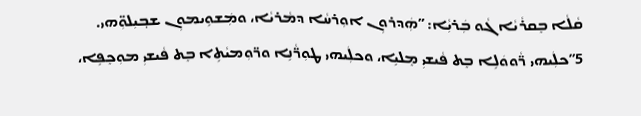ܩܵܠܵܐ ܒܸܩܪܵܝܵܐ ܓܵܘ ܒܲܪܝܼܵܐ: ”ܗܲܕܪܘܼܢ ܐܘܼܪܚܵܐ ܕܡܵܪܝܵܐ، ܘܡܲܫܘܹܝܡܘܼܢ ܫܒ݂ܝܼܠܘܼ̈ܗܝ.
5”ܟܠܲܝܗܝ ܪ̈ܵܘܘܿܠܹܐ ܒܸܬ ܦܵܝܫܝܼ ܡܸܠܝܹܐ، ܘܟܠܲܝܗܝ ܛܘܼܪ̈ܵܢܹܐ ܘܪ̈ܘܼܡܝܵܬܹܐ ܒܸܬ ܦܵܝܫܝܼ ܡܘܼܟܸܦܹܐ،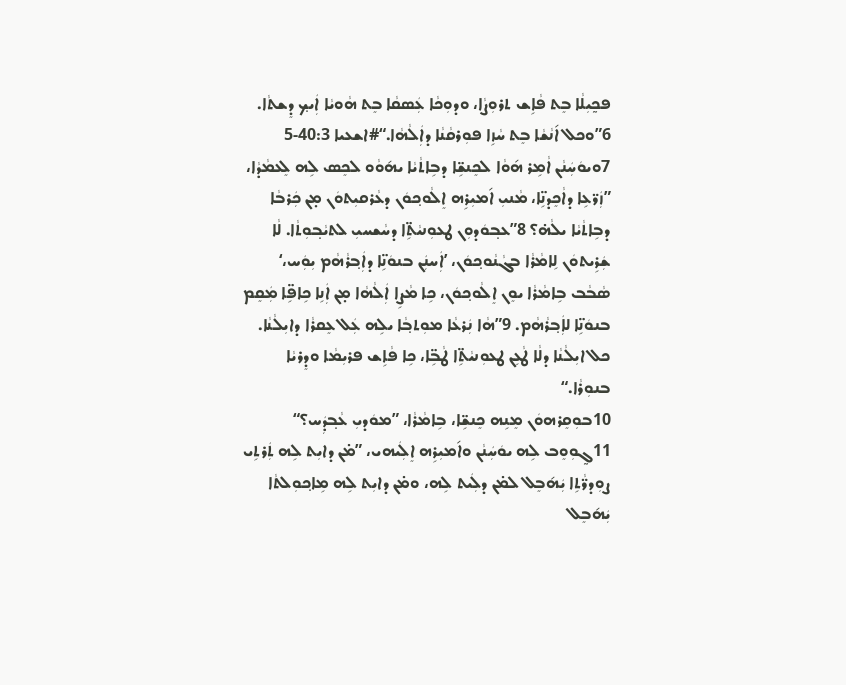ܦܟ̰ܝܼܠܵܐ ܒܸܬ ܦܵܐܹܫ ܬܪܘܼܨܵܐ، ܘܕܘܼܟܵܐ ܥܲܣܩܵܐ ܒܸܬ ܗܵܘܝܵܐ ܐܲܝܟ݂ ܕܸܫܬܵܐ.
6”ܘܟܠ ܐ݇ܢܵܫܵܐ ܒܸܬ ܚܵܙܹܐ ܦܘܼܪܩܵܢܵܐ ܕܐܲܠܵܗܵܐ.“#ܐܫܥܝܐ 40:3‐5
7ܘܝܘܿܚܲܢܵܢ ܐܵܡܹܪ ܗ݇ܘܵܐ ܠܟܸܢܫܹ̈ܐ ܕܒܹܐܬܵܝܵܐ ܝܗ݇ܘܵܘ ܠܟܸܣ ܠܹܗ ܠܸܥܡܵܕܵܐ، ”ܙܲܪ̈ܥܹܐ ܕܐܵܟܸܕܢܹ̈ܐ، ܡܵܢܝܼ ܐ݇ܡܝܼܪܹܗ ܐܸܠܵܘܟ݂ܘܿܢ ܕܥܵܪܩܝܼܬܘܿܢ ܡ̣ܢ ܟܲܪܒܵܐ ܕܒܹܐܬܵܝܵܐ ܝܠܵܗ̇؟ 8”ܥܒ݂ܘܿܕܘܼܢ ܛܥܘܼܢܝܵܬܹ̈ܐ ܕܚܵܫܚܝܼ ܠܬܝܵܒ݂ܘܼܬܵܐ. ܠܵܐ ܫܲܪܹܝܬܘܿܢ ܠܹܐܡܵܪܵܐ ܒܓܵܢܵܘܟ݂ܘܿܢ، ’ܐܲܚܢܲܢ ܒܢܘܿܢܹ̈ܐ ܕܐܲܒ݂ܪܵܗܵܡ ܝܼܘܲܚ،‘ ܣܵܒܵܒ ܒܹܐܡܵܪܵܐ ܝܘܸܢ ܐܸܠܵܘܟ݂ܘܿܢ، ܟܹܐ ܡܵܨܹܐ ܐܲܠܵܗܵܐ ܡ̣ܢ ܐܲܢܹܐ ܟܹܐܦܹ̈ܐ ܡܲܩܸܡ ܒܢܘܿܢܹ̈ܐ ܠܐܲܒ݂ܪܵܗܵܡ. 9”ܗܵܐ ܢܲܪܥܵܐ ܡܘܼܬܒ݂ܵܐ ܝܠܹܗ ܥܲܠ ܥܸܩܪܵܐ ܕܐܝܼܠܵܢܵܐ. ܟܠ ܐܝܼܠܵܢܵܐ ܕܠܵܐ ܛܵܥܹܢ ܛܥܘܼܢܝܵܬܹ̈ܐ ܛܵܒܹ̈ܐ، ܟܹܐ ܦܵܐܹܫ ܦܪܝܼܡܵܐ ܘܕܸܪܝܵܐ ܒܢܘܼܪܵܐ.“
10ܒܘܼܩܸܪܗܘܿܢ ܡܸܢܹܗ ܟܸܢܫܹ̈ܐ، ܒܹܐܡܵܪܵܐ، ”ܡܘܿܕܝܼ ܥܵܒ݂ܕܲܚ؟“ 11ܓ̰ܘܼܘܸܒ ܠܹܗ ܝܘܿܚܲܢܵܢ ܘܐ݇ܡܝܼܪܹܗ ܐܸܠܲܝܗܝ، ”ܡ̇ܢ ܕܐܝܼܬ ܠܹܗ ܬܲܪܬܹܝ ܨܘܼܕܪ̈ܵܬܹܐ ܝܲܗ݇ܒܸܠ ܠܡ̇ܢ ܕܠܲܝܬ ܠܹܗ، ܘܡ̇ܢ ܕܐܝܼܬ ܠܹܗ ܡܹܐܟ݂ܘܼܠܬܵܐ ܝܲܗ݇ܒܸܠ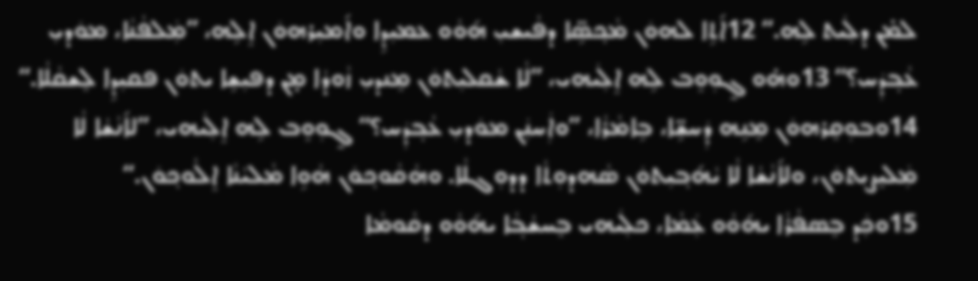ܠܡ̇ܢ ܕܠܲܝܬ ܠܹܗ.“ 12ܐ݇ܬܹܐ ܠܗܘܿܢ ܡܵܟ݂ܣܹ̈ܐ ܕܦܵܝܫܝܼ ܗ݇ܘܵܘ ܥܡܝܼܕܹܐ ܘܐ݇ܡܝܼܪܗܘܿܢ ܐܸܠܹܗ، ”ܡܲܠܦܵܢܵܐ، ܡܘܿܕܝܼ ܥܵܒ݂ܕܲܚ؟“ 13ܘܗ̇ܘ ܓ̰ܘܼܘܸܒ ܠܹܗ ܐܸܠܲܝܗܝ، ”ܠܵܐ ܫܵܩܠܝܼܬܘܿܢ ܡܸܢܕܝܼ ܙܵܘܕܵܐ ܡ̣ܢ ܕܦܝܼܫܹܐ ܝܬܘܿܢ ܦܩܝܼܕܹܐ ܠܸܫܩܵܠܵܐ.“ 14ܘܒܘܼܩܸܪܗܘܿܢ ܡܸܢܹܗ ܕܲܚܫܹ̈ܐ، ܒܹܐܡܵܪܵܐ، ”ܘܐܲܚܢܲܢ ܡܘܿܕܝܼ ܥܵܒ݂ܕܲܚ؟“ ܓ̰ܘܼܘܸܒ ܠܹܗ ܐܸܠܲܝܗܝ، ”ܠܐ݇ܢܵܫܵܐ ܠܵܐ ܡܲܠܝܸܨܝܼܬܘܿܢ، ܘܠܐ݇ܢܵܫܵܐ ܠܵܐ ܝܵܗ݇ܒ݂ܝܼܬܘܿܢ ܣܵܗܕܘܼܬܵܐ ܕܕܘܼܓܠܵܐ. ܘܗܵܩܵܘܟ݂ܘܿܢ ܗܵܘܹܐ ܡܵܠܝܵܢܵܐ ܐܸܠܵܘܟ݂ܘܿܢ.“
15ܘܟܲܕ ܒܸܣܦܵܪܵܐ ܝܗ݇ܘܵܘ ܥܲܡܵܐ، ܟܠܲܝܗܝ ܒܸܚܫܵܒ݂ܵܐ ܝܗ݇ܘܵܘ ܕܩܵܘܡܵܐ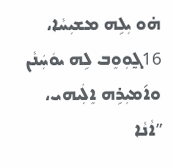ܗ̇ܘ ܝܼܠܹܗ ܡܫܝܼܚܵܐ، 16ܓ̰ܘܼܘܸܒ ܠܹܗ ܝܘܿܚܲܢܵܢ ܘܐ݇ܡܝܼܪܹܗ ܐܸܠܲܝܗܝ، ”ܐܵܢܵܐ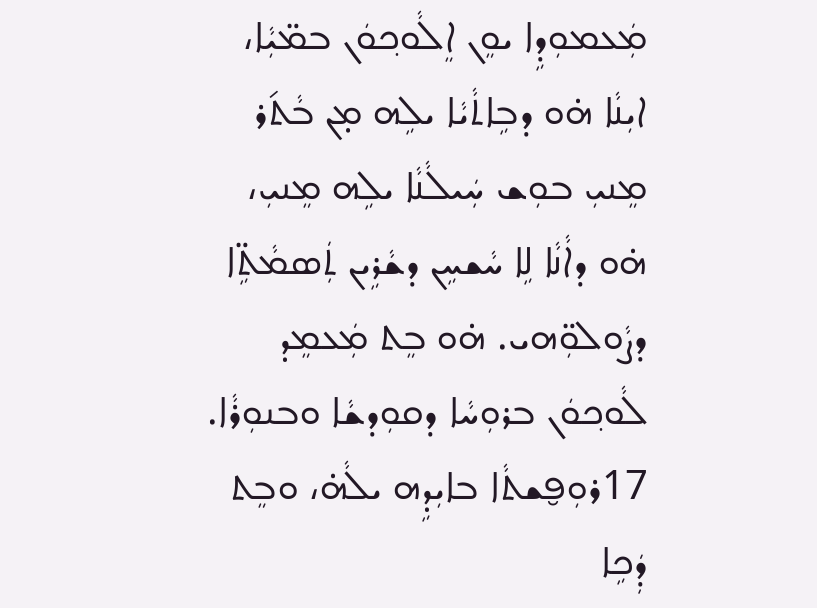ܡܲܥܡܘܼܕܹܐ ܝܘܸܢ ܐܸܠܵܘܟ݂ܘܿܢ ܒܡ̈ܝܼܵܐ، ܐܝܼܢܵܐ ܗ̇ܘ ܕܒܹܐܬܵܝܵܐ ܝܠܹܗ ܡ̣ܢ ܒܵܬ݇ܪ ܡܸܢܝܼ ܒܘܼܫ ܚܲܝܠܵܢܵܐ ܝܠܹܗ ܡܸܢܝܼ، ܗ̇ܘ ܕܐܵܢܵܐ ܠܹܐ ܚܵܫܚܹܢ ܕܫܵܪܹܝܢ ܬܲܣܡܵܬܹ̈ܐ ܕܨܵܘܠܘܼ̈ܗܝ. ܗ̇ܘ ܒܸܬ ܡܲܥܡܸܕ ܠܵܘܟ݂ܘܿܢ ܒܪܘܼܚܵܐ ܕܩܘܼܕܫܵܐ ܘܒܢܘܼܪܵܐ. 17ܪܘܼܦ̮ܫܬܵܐ ܒܐܝܼܕܹܗ ܝܠܵܗ̇، ܘܒܸܬ ܕܲܟܹܐ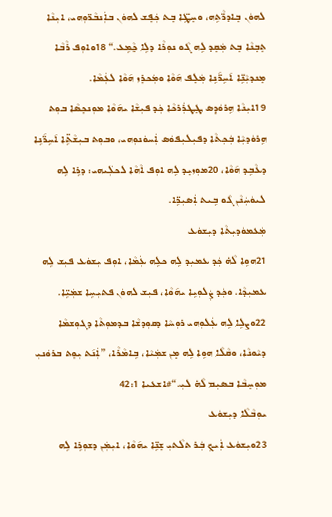ܠܗܘܿܢ ܒܸܐܕܪ̈ܵܬܹܗ، ܘܚܸܛܹ̈ܐ ܒܸܬ ܟܲܦܸܫ ܠܗܘܿܢ ܒܐܲܢܒܵܪ̈ܘܼܗܝ، ܐܝܼܢܵܐ ܬܸܒ݂ܢܵܐ ܒܸܬ ܡܲܩܸܕ ܠܹܗ ܓܵܘ ܢܘܼܪܵܐ ܕܠܹܐ ܟ̰ܵܡܹܥ.“ 18ܘܐܘܼܦ ܪܵܒܵܐ ܡܸܢܕܝܼܵܢܹ̈ܐ ܐ݇ܚܹܪ̈݇ܢܹܐ ܡܲܠܸܦ ܗ݇ܘܵܐ ܘܡܲܟܪܸܙ ܗ݇ܘܵܐ ܠܥܲܡܵܐ.
19ܐܝܼܢܵܐ ܗܹܪܘܿܕܸܣ ܛܸܛܪܲܪܟܵܐ ܟܲܕ ܦܝܼܫܵܐ ܝܗ݇ܘܵܐ ܡܘܼܢܟܸܣܵܐ ܒܘܼܬ ܗܹܪܘܿܕܝܼܵܐ ܒܲܟ݂ܬܵܐ ܕܦܝܼܠܝܼܦܘܿܣ ܐܲܚܘܿܢܘܼܗܝ، ܘܒܘܼܬ ܒܝܼܫܵܬܹ̈ܐ ܐ݇ܚܹܪ̈݇ܢܹܐ ܕܥܵܒܹܕ ܗ݇ܘܵܐ، 20ܡܘܼܙܝܸܕ ܠܹܗ ܐܘܼܦ ܐܵܗܵܐ ܠܟܠܲܝܗܝ: ܕܪܹܐ ܠܹܗ ܠܝܘܿܚܲܢܵܢ ܓܵܘ ܒܹܝܬ ܐܲܣܝܼܪܹ̈ܐ.
ܡܲܥܡܘܿܕܝܼܬܵܐ ܕܝܼܫܘܿܥ
21ܗܘܹܐ ܠܵܗ̇ ܟܲܕ ܥܡܝܼܕ ܠܹܗ ܟܠܹܗ ܥܲܡܵܐ، ܐܘܼܦ ܝܼܫܘܿܥ ܦܝܼܫ ܠܹܗ ܥܡܝܼܕܵܐ. ܘܟܲܕ ܨܲܠܘܼܝܹܐ ܝܗ݇ܘܵܐ، ܦܝܼܫ ܠܗܘܿܢ ܦܬܝܼܚܹܐ ܫܡܲܝܹ̈ܐ. 22ܘܨܠܹܐ ܠܹܗ ܥܲܠܘܼܗܝ ܪܘܼܚܵܐ ܕܩܘܼܕܫܵܐ ܒܕܡܘܼܬܵܐ ܕܓܘܼܫܡܵܐ ܕܝܵܘܢܵܐ، ܘܩܵܠܵܐ ܗܘܹܐ ܠܹܗ ܡ̣ܢ ܫܡܲܝܵܐ، ܒܹܐܡܵܪܵܐ، ”ܐܲܢ݇ܬ ܝܼܘܸܬ ܒܪܘܿܢܝܼ ܡܘܼܚܸܒܵܐ ܒܣܝܼܡ ܠܵܗ̇ ܠܝܼ.“#ܐܫܥܝܐ 42:1
ܝܘܼܒܵܠܵܐ ܕܝܼܫܘܿܥ
23ܘܝܼܫܘܿܥ ܐܲܝܟ݂ ܒܲܪ ܬܠܵܬܝܼ ܫܸܢܹ̈ܐ ܝܗ݇ܘܵܐ، ܐܝܼܡܲܢ ܕܫܘܼܪܹܐ ܠܹܗ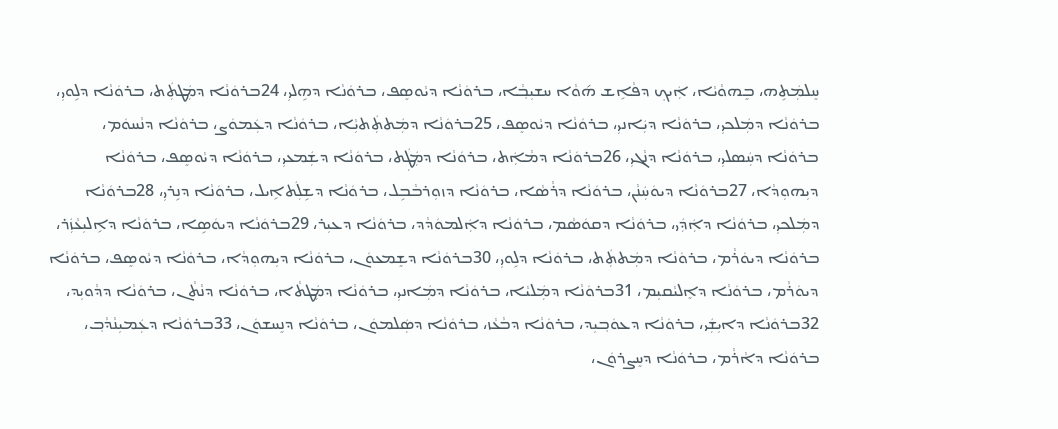ܚܸܠܡܲܬܹܗ، ܒܸܗܘܵܝܵܐ، ܐܲܝܟ݂ ܕܦܵܐܹܫ ܗ݇ܘܵܐ ܚܫܝܼܒ݂ܵܐ، ܒܪܘܿܢܵܐ ܕܝܵܘܣܸܦ، ܒܪܘܿܢܵܐ ܕܗܹܠܝܼ، 24ܒܪܘܿܢܵܐ ܕܡܲܛܬܲܬ، ܒܪܘܿܢܵܐ ܕܠܹܘܝܼ، ܒܪܘܿܢܵܐ ܕܡܲܠܟܝܼ، ܒܪܘܿܢܵܐ ܕܝܲܐܢܝܼ، ܒܪܘܿܢܵܐ ܕܝܵܘܣܸܦ، 25ܒܪܘܿܢܵܐ ܕܡܲܬܬܲܬܝܼܵܐ، ܒܪܘܿܢܵܐ ܕܥܲܡܘܿܨ، ܒܪܘܿܢܵܐ ܕܢܵܚܘܿܡ، ܒܪܘܿܢܵܐ ܕܚܲܣܠܝܼ، ܒܪܘܿܢܵܐ ܕܢܵܓܝܼ، 26ܒܪܘܿܢܵܐ ܕܡܵܐܲܬ، ܒܪܘܿܢܵܐ ܕܡܲܛܲܬ، ܒܪܘܿܢܵܐ ܕܫܲܡܥܝܼ، ܒܪܘܿܢܵܐ ܕܝܵܘܣܸܦ، ܒܪܘܿܢܵܐ ܕܝܼܗܘܼܕܵܐ، 27ܒܪܘܿܢܵܐ ܕܝܘܿܚܲܢܵܢ، ܒܪܘܿܢܵܐ ܕܪܵܣܵܐ، ܒܪܘܿܢܵܐ ܕܙܘܼܪܒܵܒܹܠ، ܒܪܘܿܢܵܐ ܕܫܹܠܲܬܐܹܝܠ، ܒܪܘܿܢܵܐ ܕܢܹܪܝܼ، 28ܒܪܘܿܢܵܐ ܕܡܲܠܟܝܼ، ܒܪܘܿܢܵܐ ܕܐܲܕܲܝ، ܒܪܘܿܢܵܐ ܕܩܘܿܣܵܡ، ܒܪܘܿܢܵܐ ܕܐܲܠܡܘܿܕܵܕ، ܒܪܘܿܢܵܐ ܕܥܝܼܪ، 29ܒܪܘܿܢܵܐ ܕܝܘܿܣܹܐ، ܒܪܘܿܢܵܐ ܕܐܹܠܝܼܥܵܙܲܪ، ܒܪܘܿܢܵܐ ܕܝܘܿܪܵܡ، ܒܪܘܿܢܵܐ ܕܡܲܬܬܲܬ، ܒܪܘܿܢܵܐ ܕܠܹܘܝܼ، 30ܒܪܘܿܢܵܐ ܕܫܸܡܥܘܿܢ، ܒܪܘܿܢܵܐ ܕܝܼܗܘܼܕܵܐ، ܒܪܘܿܢܵܐ ܕܝܵܘܣܸܦ، ܒܪܘܿܢܵܐ ܕܝܘܿܪܵܡ، ܒܪܘܿܢܵܐ ܕܐܸܠܝܵܩܝܼܡ، 31ܒܪܘܿܢܵܐ ܕܡܲܠܝܵܐ، ܒܪܘܿܢܵܐ ܕܡܲܐܢܝܼ، ܒܪܘܿܢܵܐ ܕܡܲܛܬܵܐ، ܒܪܘܿܢܵܐ ܕܢܵܬܵܢ، ܒܪܘܿܢܵܐ ܕܕܵܘܝܼܕ، 32ܒܪܘܿܢܵܐ ܕܐܝܼܫܲܝ، ܒܪܘܿܢܵܐ ܕܥܘܿܒ݂ܝܼܕ، ܒܪܘܿܢܵܐ ܕܒܵܥܵܙ، ܒܪܘܿܢܵܐ ܕܣܲܠܡܘܿܢ، ܒܪܘܿܢܵܐ ܕܢܸܚܫܘܿܢ، 33ܒܪܘܿܢܵܐ ܕܥܲܡܝܼܢܵܕܵܒ݂، ܒܪܘܿܢܵܐ ܕܐܵܪܵܡ، ܒܪܘܿܢܵܐ ܕܚܸܨܪܘܿܢ،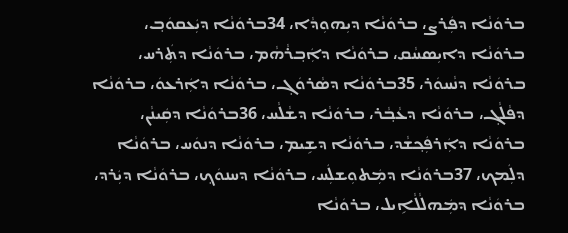ܒܪܘܿܢܵܐ ܕܦܲܪܨ، ܒܪܘܿܢܵܐ ܕܝܼܗܘܼܕܵܐ، 34ܒܪܘܿܢܵܐ ܕܝܲܥܩܘܿܒ݂، ܒܪܘܿܢܵܐ ܕܐܝܼܣܚܵܩ، ܒܪܘܿܢܵܐ ܕܐܲܒ݂ܪܵܗܵܡ، ܒܪܘܿܢܵܐ ܕܬܲܪܚ، ܒܪܘܿܢܵܐ ܕܢܵܚܘܿܪ، 35ܒܪܘܿܢܵܐ ܕܣܵܪܘܿܓ݂، ܒܪܘܿܢܵܐ ܕܐܲܪܥܘܿ، ܒܪܘܿܢܵܐ ܕܦܵܠܵܓ݂، ܒܪܘܿܢܵܐ ܕܥܵܒ݂ܵܪ، ܒܪܘܿܢܵܐ ܕܫܵܠܵܚ، 36ܒܪܘܿܢܵܐ ܕܩܲܝܢܵܢ، ܒܪܘܿܢܵܐ ܕܐܲܪܦܲܟ݂ܫܵܕ، ܒܪܘܿܢܵܐ ܕܫܹܝܡ، ܒܪܘܿܢܵܐ ܕܢܘܿܚ، ܒܪܘܿܢܵܐ ܕܠܲܡܟ، 37ܒܪܘܿܢܵܐ ܕܡܲܬܘܼܫܠܲܚ، ܒܪܘܿܢܵܐ ܕܚܢܘܿܟ݂، ܒܪܘܿܢܵܐ ܕܝܲܪܕ، ܒܪܘܿܢܵܐ ܕܡܲܗܠܵܠܵܐܹܝܠ، ܒܪܘܿܢܵܐ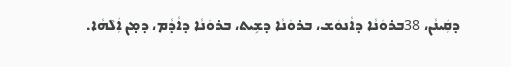ܕܩܲܝܢܵܢ، 38ܒܪܘܿܢܵܐ ܕܐܵܢܘܿܫ، ܒܪܘܿܢܵܐ ܕܫܹܝܬ، ܒܪܘܿܢܵܐ ܕܐܵܕܵܡ، ܕܡ̣ܢ ܐܲܠܵܗܵܐ.